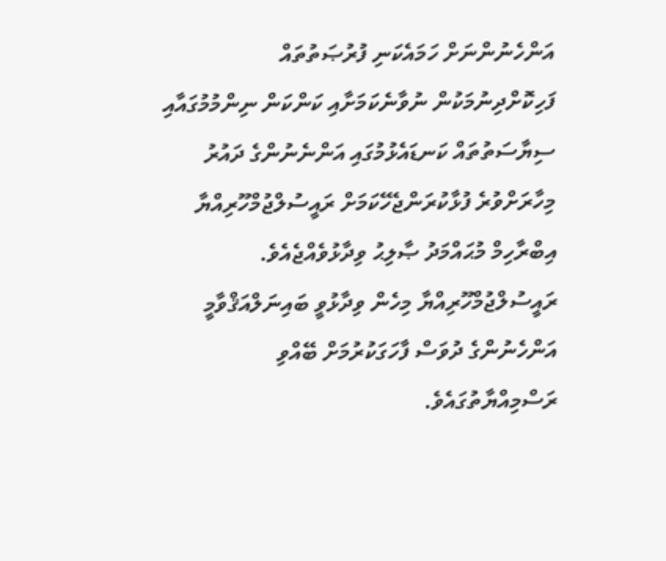އަންހެނުންނަށް ހަމައެކަނި ފުރުޞަތުތައް ފަހިކޮށްދިނުމަކުން ނުވާނެކަމަށާއި ކަންކަން ނިންމުމުގައާއި ސިޔާސަތުތައް ކަނޑައެޅުމުގައި އަންނެނުންގެ ދައުރު މިހާރަށްވުރެ ފުޅާކުރަންޖެހޭކަމަށް ރައީސުލްޖުމްހޫރިއްޔާ އިބްރާހިމް މުޙައްމަދު ޞާލިޙު ވިދާޅުވެއްޖެއެވެ.
ރައީސުލްޖުމްހޫރިއްޔާ މިހެން ވިދާޅުވީ ބައިނަލްއަޤްވާމީ އަންހެނުންގެ ދުވަސް ފާހަގަކުރުމަށް ބޭއްވި ރަސްމިއްޔާތުގައެވެ.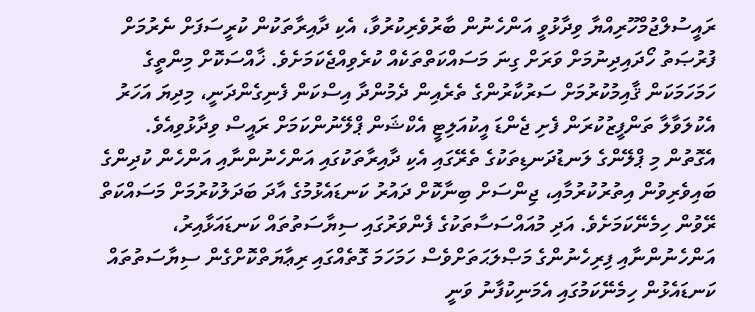ރައީސުލްޖުމްހޫރިއްޔާ ވިދާޅުވީ އަންހެނުން ބާރުވެރިކުރުވާ، އެކި ދާއިރާތަކުން ކުރީސަފަށް ނެރުމަށް ފުރުޞަތު ހޯދައިދިނުމަށް ވަރަށް ގިނަ މަސައްކަތްތަކެއް ކުރެވިއްޖެކަމަށެވެ. ޚާއްސަކޮށް މިންތީގެ ހަމަހަމަކަން ޤާއިމުކުރުމަށް ސަރުކާރުންގެ ތެރެއިން ދެމުންދާ އިސްކަން ފެނިގެންދަނީ، މިދިޔަ އަހަރު އެކުލަވާލާ ތަންފީޒުކުރަން ފެށި ޖެންޑަ އީކުއަލިޓީ އެކްޝަން ޕްލޭނުންކަމަށް ރައީސް ވިދާޅުވިއެވެ.
އެގޮތުން މި ޕްލޭންގެ ލަނޑުދަނޑިތަކުގެ ތެރޭގައި އެކި ދާއިރާތަކުގައި އަންހެނުންނާއި އަންހެން ކުދިންގެ ބައިވެރިވުން އިތުރުކުރުމާއި، ޖިންސަށް ބިނާކޮށް ދައުރު ކަނޑައެޅުމުގެ އާދަ ބަދަލުކުރުމަށް މަސައްކަތް ރޭވުން ހިމެނޭކަމަށެވެ. އަދި މުއައްސަސާތަކުގެ ފެންވަރުގައި ސިޔާސަތުތައް ކަނޑައަޅާއިރު، އަންހެނުންނާއި ފިރިހެނުންގެ މަޞްލަޙަތަށްވެސް ހަމަހަމަ ގޮތެއްގައި ރިޢާޔަތްކޮށްގެން ސިޔާސަތުތައް ކަނޑައެޅުން ހިމެނޭކަމުގައި އެމަނިކުފާނު ވަނީ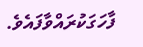ފާހަގަކުރައްވާފައެވެ.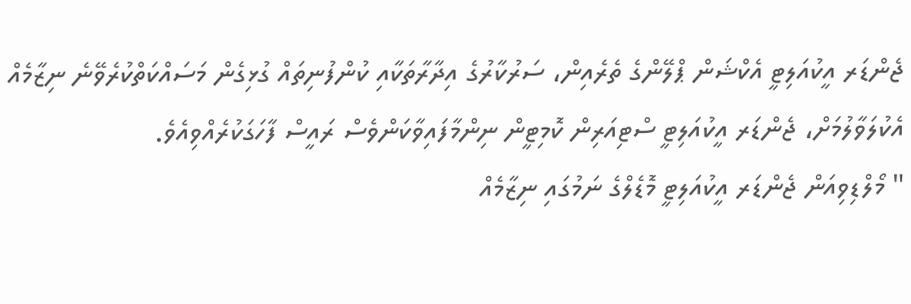ޖެންޑަރ އީކުއަލިޓީ އެކްޝަން ޕްލޭންގެ ތެރެއިން، ސަރުކާރުގެ އިދާރާތަކާއި ކުންފުނިތައް ގުޅިގެން މަސައްކަތްކުރެވޭނެ ނިޒާމެއް އެކުލަވާލުމަށް، ޖެންޑަރ އީކުއަލިޓީ ސްޓިއަރިން ކޮމިޓީން ނިންމާފައިވާކަންވެސް ރައީސް ފާހަގަކުރެއްވިއެވެ.
" މޯލްޑިވިއަން ޖެންޑަރ އީކުއަލިޓީ މޮޑެލްގެ ނަމުގައި ނިޒާމެއް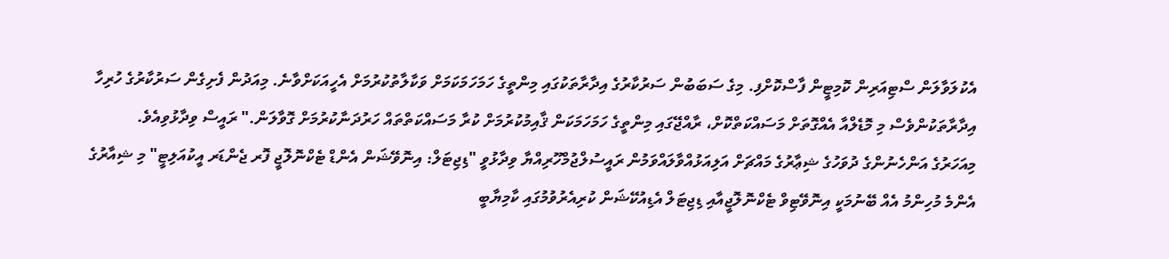އެކުލަވާލަން ސްޓިއަރިން ކޮމިޓީން ފާސްކޮށްފި. މިގެ ސަބަބުން ސަރުކާރުގެ އިދާރާތަކުގައި މިންތީގެ ހަމަހަމަކަމަށް ވަކާލާތުކުރުމަށް އެހީއަކަށްވާނެ. މިއަދުން ފެށިގެން ސަރުކާރުގެ ހުރިހާ އިދާރާތަކުންވެސް މި މޮޑެލްއާ އެއްގޮތަށް މަސައްކަތްކޮށް، ރާއްޖޭގައި މިންތީގެ ހަމަހަމަކަން ޤާއިމުކުރުމަށް ކުރާ މަސައްކަތްތައް ހަރުދަނާކުރުމަށް ގޮވާލަން." ރައީސް ވިދާޅުވިއެވެ.
މިއަހަރުގެ އަންހެނުންގެ ދުވަހުގެ ޝިޢާރުގެ މައްޗަށް އަލިއަޅުއްވާލައްވަމުން ރައީސުލްޖުމްހޫރިއްޔާ ވިދާޅުވީ "ޑިޖިޓަލް: އިނޮވޭޝަން އެންޑް ޓެކްނޮލޮޖީ ފޮރ ޖެންޑަރ އީކުއަލިޓީ" މި ޝިއާރުގެ އެންމެ މުހިންމު އެއް ބޭނުމަކީ އިނޮވޭޓިވް ޓެކްނޮލޮޖީއާއި ޑިޖިޓަލް އެޑިއުކޭޝަން ކުރިއެރުވުމުގައި ކާމިޔާބީ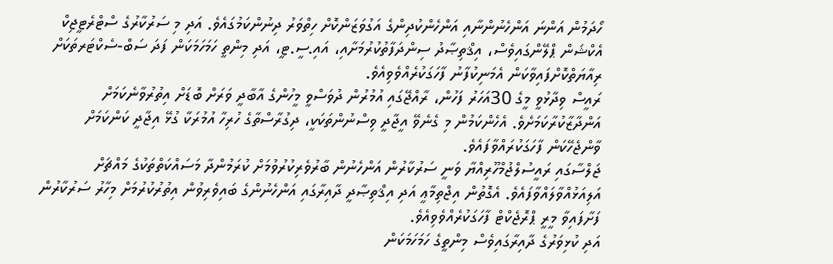ހޯދަމުން އަންނަ އަންހެނުންނާއި އަންހެންކުދިންގެ އަގުވަޒަންކޮށް ހިތްވަރު ދިނުންކަމުގައެވެ. އަދި މި ސަރުކާރުގެ ސްޓްރެޓީޖިކް އެކްޝަން ޕްލޭންގައިވެސް، އިޤްތިޞާދު ސިންދަފާތުކުރުމަށާއި، އައި.ސީ.ޓީ، އަދި މިންތީ ހަމަހަމަކަން ފަދަ ސަބް-ސެކްޓަރތަކަށް ރިއާޔަތްކޮށްފައިވާކަން އެމަނިކުފާނު ފާހަގަކުރެއްވެވިއެވެ.
ރައީސް ވިދާޅުވީ މީގެ 30އަހަރު ފަހުން، ރާއްޖޭގައި އުމުރުން ދުވަސްވީ މީހުންގެ އާބާދީ ވަރަށް ބޮޑަށް އިތުރުވާނެކަމަށް އަންދާޒާކުރާކަމަށެވެ. އެހެންކަމުން މި ގެނެވޭ އީޖާދީ ވިސްނުންތަކަކީ، ދިގުރާސްތާގެ ހުރިހާ އުމުރަކާ ގުޅޭ އިޖާދީ ކަންކަމަށް ވާންޖެހޭކަން ފާހަގަކުރައްވާފައެވެ.
ޖަލްސާގައި ރައީސުލްޖުމްހޫރިއްޔާ ވަނީ ސަރުކާރުން އަންހެނުން ބާރުވެރިކުރުވުމަށް ކުރަމުންދާ މަސައްކަތްތަކުގެ މައްޗަށް އަލިއަޅުއްވާލައްވާފައެވެ. އެގޮތުން އިޖްތިމާޢީ އަދި އިޤްތިޞާދީ ދާއިރާގައި އަންހެނުންގެ ބައިވެރިވުން އިތުރުކުރުމަށް މިހާރު ސަރުކާރުން ފަށާފައިވާ މީރީ ޕްރޮޖެކްޓް ފާހަގަކުރެއްވެވިއެވެ.
އަދި ކުޅިވަރުގެ ދާއިރާގައިވެސް މިންތީގެ ހަމަހަމަކަން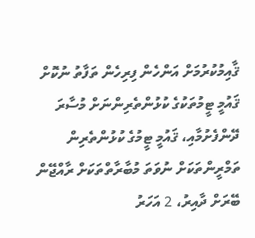ޤާއިމުކުރުމަށް އަންހެން ފިރިހެން ތަފާތު ނުކޮށް ޤައުމީ ޓީމުތަކުގެ ކުޅުންތެރިންނަށް މުސާރަ ދޭންފެށުމާއި، ޤައުމީ ޓީމުގެ ކުޅުންތެރިން ތަމްރީންތަކަށް ނުވަތަ މުބާރާތްތަކަށް ރާއްޖޭން ބޭރަށް ދާއިރު، 2 އަހަރު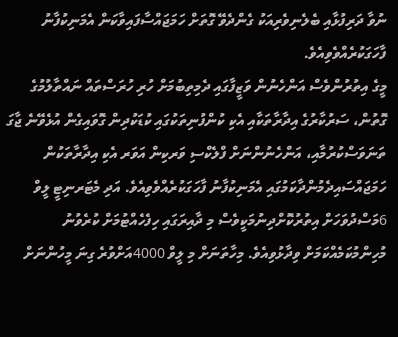ނުވާ ދަރިފުޅާއި ބެލެނިވެރިއަކު ގެންދެވޭ ގޮތަށް ހަމަޖައްސާފައިވާކަން އެމަނިކުފާނު ފާހަގަކުރެއްވެވިއެވެ.
މީގެ އިތުރުންވެސް އަންހެނުން ވަޒީފާގައި ދެމިތިބުމަށް ހުރި ހުރަސްތައް ނައްތާލުމުގެ ގޮތުން، ސަރުކާރުގެ އިދާރާތަކާއި އެކި ކުންފުނިތަކުގައި ކުޑަކުދިން ގޮވައިގެން އުޅެވޭނެ ޖާގަ ތަނަވަސްކުރުމާއި، އަންހެނުންނަށް ފްލެކްސި ވަރކިން އަވަރ އެކި އިދާރާތަކުން ހަމަޖައްސައިދެމުންދާކަމުގައި އެމަނިކުފާނު ފާހަގަކުރެއްވެވިއެވެ. އަދި މެޓަރނިޓީ ލީވް 6މަސްދުވަހަށް އިތުރުކޮށްދިނުމަކީވެސް މި ދާއިރަގައި ހިފެހެއްޓުމަށް ކުރެވުނު މުހިންމުކަމެއްކަމަށް ވިދާޅުވިއެވެ. މިހާތަނަށް މި ލީވް 4000އަށްވުރެ ގިނަ މީހުންނަށް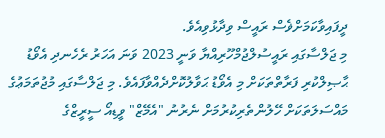ދީފައިވާކަމަށްޥެސް ރައީސް ވިދާޅުވިއެވެ.
މި ޖަލްސާގައި ރައީސުލްޖުމްހޫރިއްޔާ ވަނީ 2023 ވަނަ އަހަރު ރެހެނދި އެވޯޑު ޙާޞިލްކުރި ފަރާތްތަކަށް މި އެވޯޑު ޙަވާލުކޮށްދެއްވާފައެވެ. މި ޖަލްސާގައި މުޖުތަމަޢުގެ މައްސަލަތަކަށް ހޭލުންތެރިކުރުމަށް ނެރުނު "އެމޭޒް" ވީޑިއޯ ސީރީޒްގެ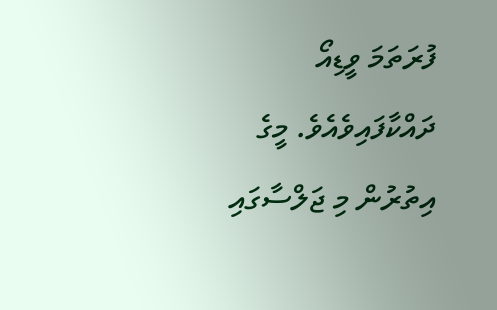ފުރަތަމަ ވީޑިއޯ ދައްކާފައިވެއެވެ. މީގެ އިތުރުން މި ޖަލްސާގައި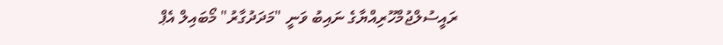ރައީސުލްޖުމްހޫރިއްޔާގެ ނައިބު ވަނީ "މަދަދުގާރު" މޯބައިލް އެޕް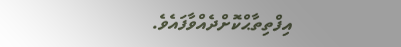އިފްތިތާޙްކޮށްދެއްވާފައެވެ.